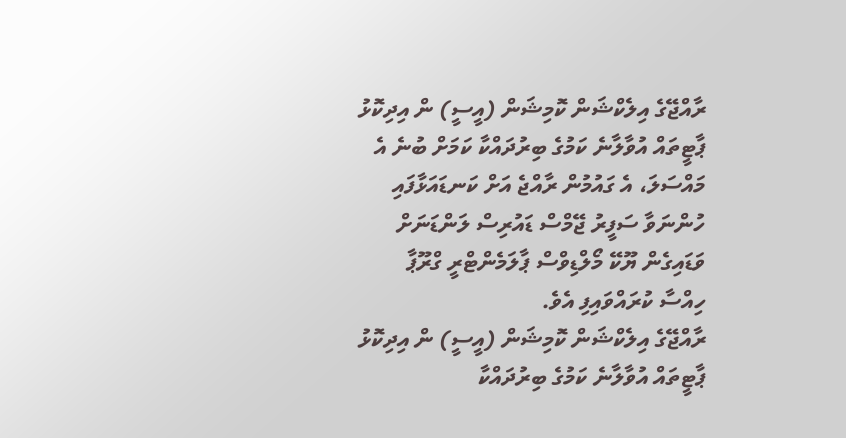ރާއްޖޭގެ އިލެކްޝަން ކޮމިޝަން (އީސީ) ން އިދިކޮޅު ޕާޓީތައް އުވާލާނެ ކަމުގެ ބިރުދައްކާ ކަމަށް ބުނެ އެ މައްސަލަ، އެ ގައުމުން ރާއްޖެ އަށް ކަނޑައަޅާފައި ހުންނަވާ ސަފީރު ޖޭމްސް ޑައުރިސް ލަންޑަނަށް ވަޑައިގެން ޔޫކޭ މޯލްޑިވްސް ޕާލަމެންޓްރީ ގްރޫޕާ ހިއްސާ ކުރައްވައިފި އެވެ.
ރާއްޖޭގެ އިލެކްޝަން ކޮމިޝަން (އީސީ) ން އިދިކޮޅު ޕާޓީތައް އުވާލާނެ ކަމުގެ ބިރުދައްކާ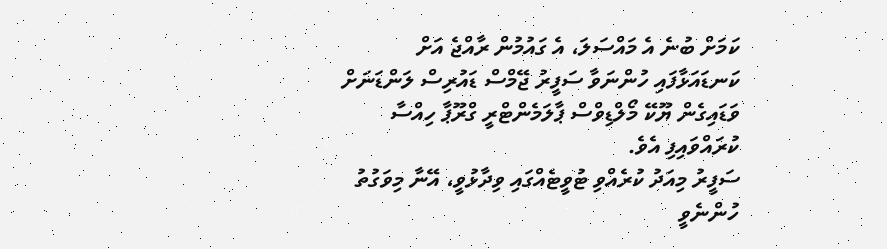ކަމަށް ބުނެ އެ މައްސަލަ، އެ ގައުމުން ރާއްޖެ އަށް ކަނޑައަޅާފައި ހުންނަވާ ސަފީރު ޖޭމްސް ޑައުރިސް ލަންޑަނަށް ވަޑައިގެން ޔޫކޭ މޯލްޑިވްސް ޕާލަމެންޓްރީ ގްރޫޕާ ހިއްސާ ކުރައްވައިފި އެވެ.
ސަފީރު މިއަދު ކުރެއްވި ޓުވީޓެއްގައި ވިދާޅުވީ، އޭނާ މިވަގުތު ހުންނެވީ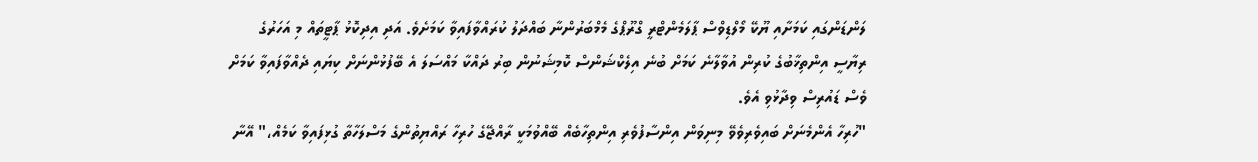ލަންޑަންގައި ކަމަށާއި ޔޫކޭ މޯލްޑިވްސް ޕާލަމެންޓްރީ ގްރޫޕްގެ މެމްބަރުންނާ ބައްދަލު ކުރައްވާފައިވާ ކަމަށެވެ. އަދި އިދިކޮޅު ޕާޓީތައް މި އަހަރުގެ ރިޔާސީ އިންތިޚާބުގެ ކުރިން އުވާލާނެ ކަމަށް ބުނެ އިލެކްޝަންސް ކޮމިޝަނުން ބިރު ދައްކާ މައްސަލަ އެ ބޭފުޅުންނަށް ކިޔައި ދެއްވާފައިވާ ކަމަށް ވެސް ޑައުރިސް ވިދާޅުވި އެވެ.
"ހުރިހާ އެންމެނަށް ބައިވެރިވެވޭ މިނިވަން އިންސާފުވެރި އިންތިހާބެއް ބޭއްވުމަކީ ރާއްޖޭގެ ހުރިހާ ރައްޔިތުންގެ މަސްލަހާތާ ގުޅިފައިވާ ކަމެއް،" އޭނާ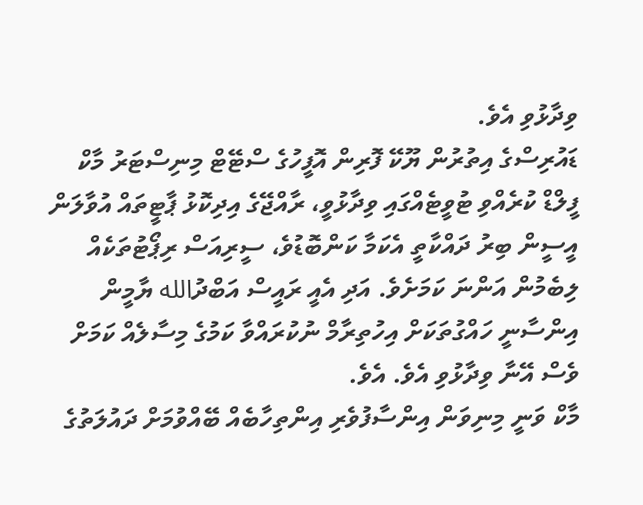ވިދާޅުވި އެވެ.
ޑައުރިސްގެ އިތުރުން ޔޫކޭ ފޮރިން އޮފީހުގެ ސްޓޭޓް މިނިސްޓަރު މާކް ފީލްޑް ކުރެއްވި ޓުވީޓެއްގައި ވިދާޅުވީ، ރާއްޖޭގެ އިދިކޮޅު ޕާޓީތައް އުވާލަން އީސީން ބިރު ދައްކާތީ އެކަމާ ކަންބޮޑުވެ، ސީރިއަސް ރިޕޯޓުތަކެއް ލިބެމުން އަންނަ ކަމަށެވެ. އަދި އެއީ ރައީސް އަބްދުالله ޔާމީން އިންސާނީ ހައްގުތަކަށް އިހުތިރާމް ނުކުރައްވާ ކަމުގެ މިސާލެއް ކަމަށް ވެސް އޭނާ ވިދާޅުވި އެވެ. އެވެ.
މާކް ވަނީ މިނިވަން އިންސާފުވެރި އިންތިހާބެއް ބޭއްވުމަށް ދައުލަތުގެ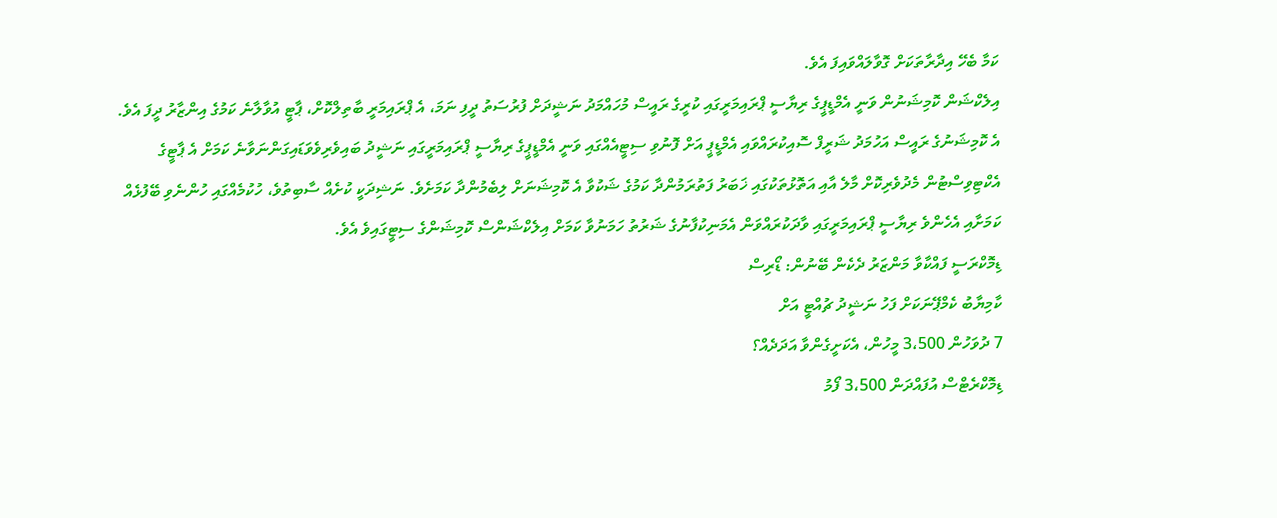ކަމާ ބެހޭ އިދާރާތަކަށް ގޮވާލައްވައިފަ އެވެ.
އިލެކްޝަން ކޮމިޝަނުން ވަނީ އެމްޑީޕީގެ ރިޔާސީ ޕްރައިމަރީގައި ކުރީގެ ރައީސް މުހައްމަދު ނަޝީދަށް ފުރުސަތު ދީފި ނަމަ، އެ ޕްރައިމަރީ ބާތިލްކޮށް، ޕާޓީ އުވާލާނެ ކަމުގެ އިންޒާރު ދީފަ އެވެ.
އެ ކޮމިޝަނުގެ ރައީސް އަހުމަދު ޝަރީފް ސޮއިކުރައްވައި އެމްޑީޕީ އަށް ފޮނުވި ސިޓީއެއްގައި ވަނީ އެމްޑީޕީގެ ރިޔާސީ ޕްރައިމަރީގައި ނަޝީދު ބައިވެރިވެވަޑައިގަންނަވާނެ ކަމަށް އެ ޕާޓީގެ އެކްޓިވިސްޓުން މެދުވެރިކޮށް މާލެ އާއި އަތޮޅުތަކުގައި ޚަބަރު ފަތުރަމުންދާ ކަމުގެ ޝަކުވާ އެ ކޮމިޝަނަށް ލިބެމުންދާ ކަމަށެވެ. ނަޝިދަކީ ކުށެއް ސާބިތުވެ، ހުކުމެއްގައި ހުންނެވި ބޭފުޅެއް ކަމަށާއި އެހެންވެ ރިޔާސީ ޕްރައިމަރީގައި ވާދަކުރައްވަން އެމަނިކުފާނުގެ ޝަރުތު ހަމަނުވާ ކަމަށް އިލެކްޝަންސް ކޮމިޝަންގެ ސިޓީގައިވެ އެވެ.
ޑިމޮކްރަސީ ފައްކާވާ މަންޒަރު ދެކެން ބޭނުން: ޑޯރިސް
ކާމިޔާބު ކެމްޕޭނަކަށް ފަހު ނަޝީދު ޗުއްޓީ އަށް
7 ދުވަހުން 3،500 މީހުން، އެކަށީގެންވާ އަދަދެއް؟
ޑިމޮކްރެޓްސް އުފައްދަން 3،500 ފޯމު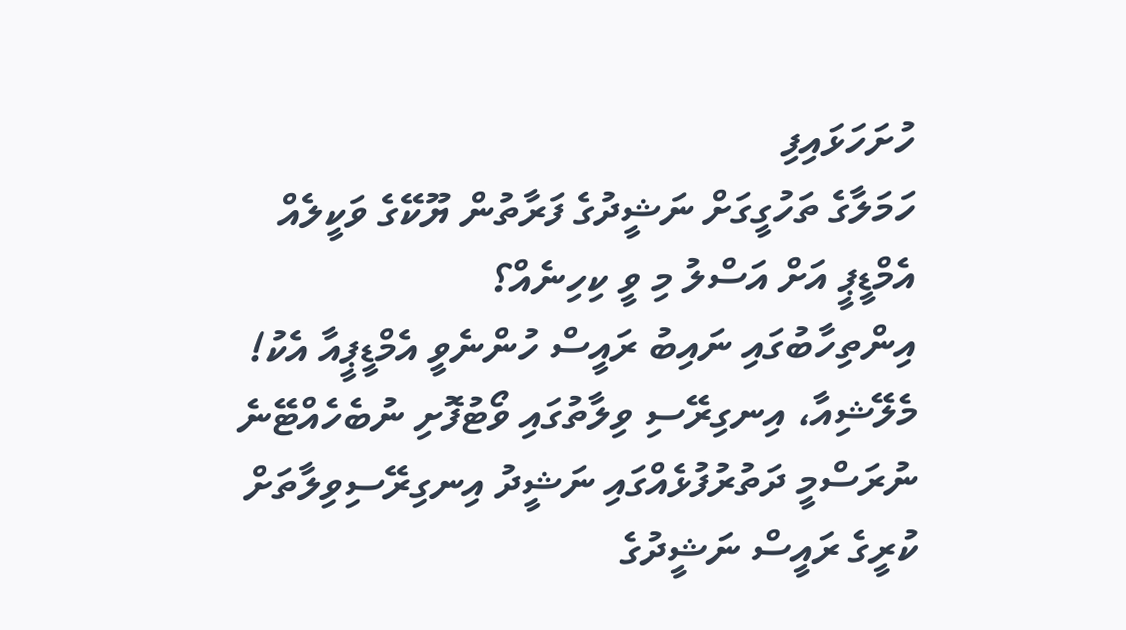ހުށަހަޅައިފި
ހަމަލާގެ ތަހުގީގަށް ނަޝީދުގެ ފަރާތުން ޔޫކޭގެ ވަކީލެއް
އެމްޑީޕީ އަށް އަސްލު މި ވީ ކިހިނެއް؟
އިންތިހާބުގައި ނައިބު ރައީސް ހުންނެވީ އެމްޑީޕީއާ އެކު!
މެލޭޝިއާ، އިނގިރޭސި ވިލާތުގައި ވޯޓުފޮށި ނުބެހެއްޓޭނެ
ނުރަސްމީ ދަތުރުފުޅެއްގައި ނަޝީދު އިނގިރޭސިވިލާތަށް
ކުރީގެ ރައީސް ނަޝީދުގެ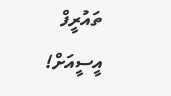ތައުރީފް އީސީއަށް!